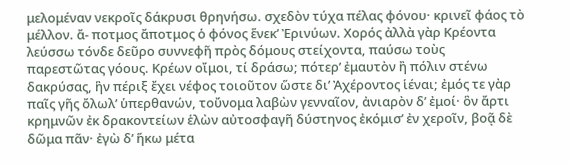μελομέναν νεκροῖς δάκρυσι θρηνήσω. σχεδὸν τύχα πέλας φόνου· κρινεῖ φάος τὸ μέλλον. ἄ- ποτμος ἄποτμος ὁ φόνος ἕνεκʼ Ἐρινύων. Χορός ἀλλὰ γὰρ Κρέοντα λεύσσω τόνδε δεῦρο συννεφῆ πρὸς δόμους στείχοντα, παύσω τοὺς παρεστῶτας γόους. Κρέων οἴμοι, τί δράσω; πότερʼ ἐμαυτὸν ἢ πόλιν στένω δακρύσας, ἣν πέριξ ἔχει νέφος τοιοῦτον ὥστε διʼ Ἀχέροντος ἱέναι; ἐμός τε γὰρ παῖς γῆς ὄλωλʼ ὑπερθανών, τοὔνομα λαβὼν γενναῖον, ἀνιαρὸν δʼ ἐμοί· ὃν ἄρτι κρημνῶν ἐκ δρακοντείων ἑλὼν αὐτοσφαγῆ δύστηνος ἐκόμισʼ ἐν χεροῖν, βοᾷ δὲ δῶμα πᾶν· ἐγὼ δʼ ἥκω μέτα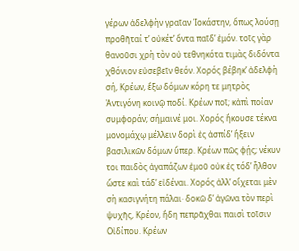γέρων ἀδελφὴν γραῖαν Ἰοκάστην, ὅπως λούσῃ προθῆταί τʼ οὐκέτʼ ὄντα παῖδʼ ἐμόν. τοῖς γὰρ θανοῦσι χρὴ τὸν οὐ τεθνηκότα τιμὰς διδόντα χθόνιον εὐσεβεῖν θεόν. Χορός βέβηκʼ ἀδελφὴ σή, Κρέων, ἔξω δόμων κόρη τε μητρὸς Ἀντιγόνη κοινῷ ποδί. Κρέων ποῖ; κἀπὶ ποίαν συμφοράν; σήμαινέ μοι. Χορός ἤκουσε τέκνα μονομάχῳ μέλλειν δορὶ ἐς ἀσπίδʼ ἥξειν βασιλικῶν δόμων ὕπερ. Κρέων πῶς φῄς; νέκυν τοι παιδὸς ἀγαπάζων ἐμοῦ οὐκ ἐς τόδʼ ἦλθον ὥστε καὶ τάδʼ εἰδέναι. Χορός ἀλλʼ οἴχεται μὲν σὴ κασιγνήτη πάλαι· δοκῶ δʼ ἀγῶνα τὸν περὶ ψυχῆς, Κρέον, ἤδη πεπρᾶχθαι παισὶ τοῖσιν Οἰδίπου. Κρέων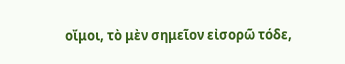οἴμοι, τὸ μὲν σημεῖον εἰσορῶ τόδε,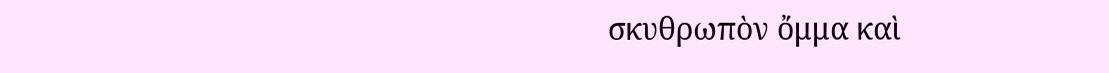σκυθρωπὸν ὄμμα καὶ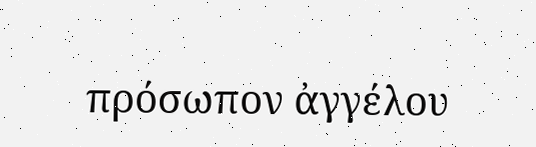πρόσωπον ἀγγέλου